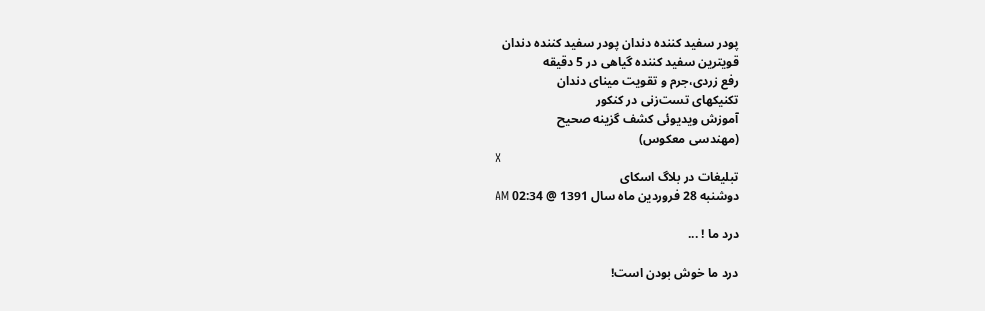پودر سفید کننده دندان پودر سفید کننده دندان
قویترین سفید کننده گیاهی در 5 دقیقه
رفع زردی،جرم و تقویت مینای دندان
تکنیکهای تست‌زنی در کنکور
آموزش ویدیوئی کشف گزینه صحیح
(مهندسی معکوس)
X
تبلیغات در بلاگ اسکای
دوشنبه 28 فروردین ماه سال 1391 @ 02:34 AM

درد ما ! ...

درد ما خوش بودن است!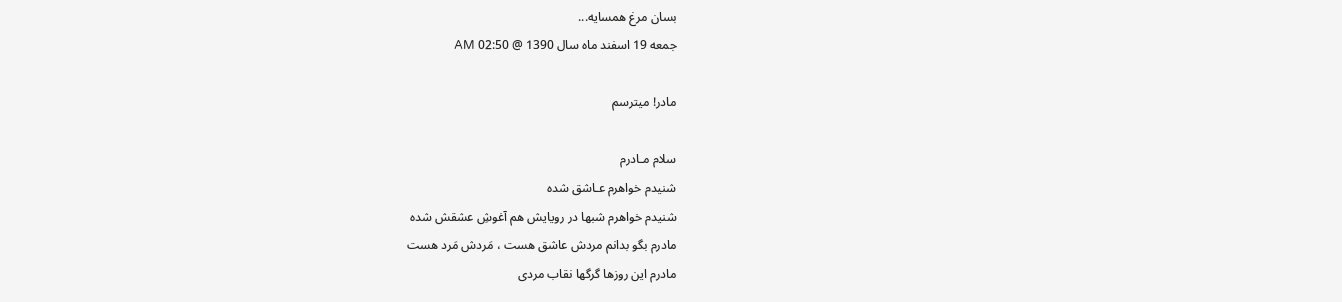بسان مرغ همسایه...
جمعه 19 اسفند ماه سال 1390 @ 02:50 AM

مادر! میترسم

سلام مـادرم
شنیدم خواهرم عـاشق شده
شنیدم خواهرم شبها در رویایش هم آغوشِ عشقش شده
مادرم بگو بدانم مردش عاشق هست ، مَردش مَرد هست
مادرم این روزها گرگها نقاب مردی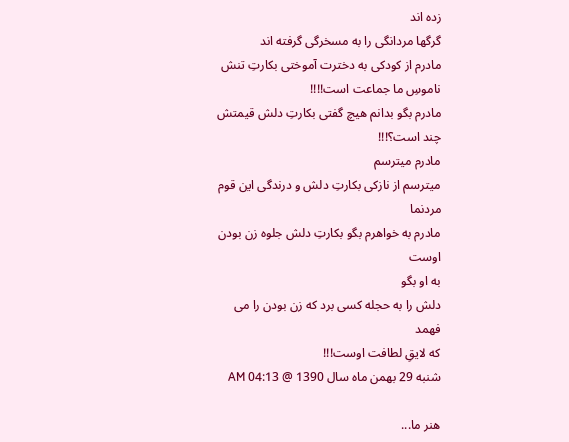زده اند
گرگها مردانگی را به مسخرگی گرفته اند
مادرم از کودکی به دخترت آموختی بکارتِ تنش ناموسِ ما جماعت است!!!!
مادرم بگو بدانم هیچ گفتی بکارتِ دلش قیمتش چند است؟!!!
مادرم میترسم
میترسم از نازکی بکارتِ دلش و درندگی این قوم مردنما
مادرم به خواهرم بگو بکارتِ دلش جلوه زن بودن اوست
به او بگو
دلش را به حجله کسی برد که زن بودن را می فهمد
که لایقِ لطافت اوست!!!
شنبه 29 بهمن ماه سال 1390 @ 04:13 AM

هنر ما...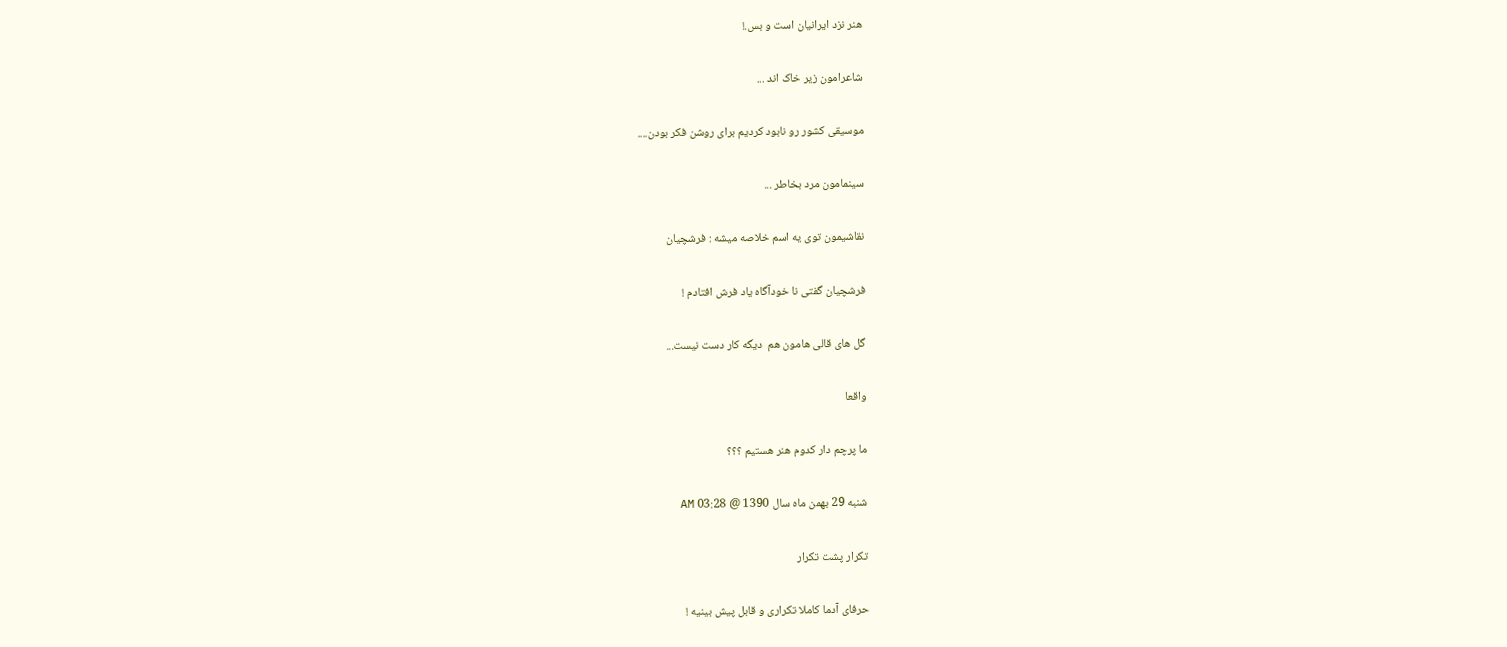هنر نزد ایرانیان است و بس.!

شاعرامون زیر خاک اند ...

موسیقی کشور رو نابود کردیم برای روشن فکر بودن....

سینمامون مرد بخاطر ...

نقاشیمون توی یه اسم خلاصه میشه : فرشچیان

فرشچیان گفتی نا خودآگاه یاد فرش افتادم !

گل های قالی هامون هم  دیگه کار دست نیست...

واقعا

ما پرچم دار کدوم هنر هستیم ؟؟؟

شنبه 29 بهمن ماه سال 1390 @ 03:28 AM

تکرار پشت تکرار

حرفای آدما کاملا تکراری و قابل پیش بینیه !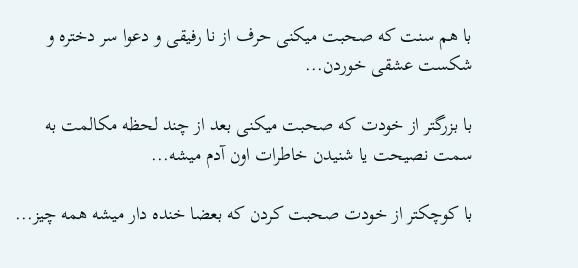با هم سنت که صحبت میکنی حرف از نا رفیقی و دعوا سر دختره و شکست عشقی خوردن...

با بزرگتر از خودت که صحبت میکنی بعد از چند لحظه مکالمت به سمت نصیحت یا شنیدن خاطرات اون آدم میشه...

با کوچکتر از خودت صحبت کردن که بعضا خنده دار میشه همه چیز...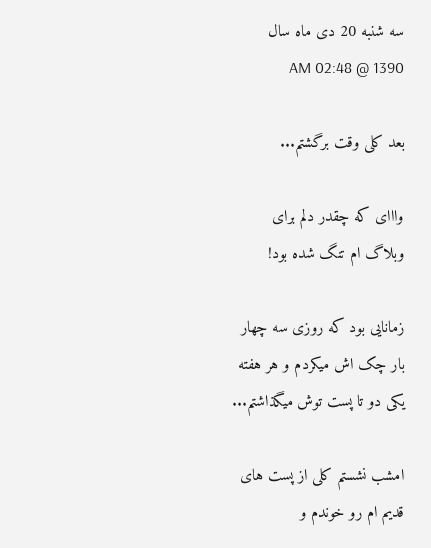سه شنبه 20 دی ماه سال 1390 @ 02:48 AM

بعد کلی وقت برگشتم...

وااای که چقدر دلم برای وبلاگ ام تنگ شده بود!

زمانایی بود که روزی سه چهار بار چک اش میکردم و هر هفته یکی دو تا پست توش میگذاشتم...

امشب نشستم کلی از پست های قدیم ام رو خوندم و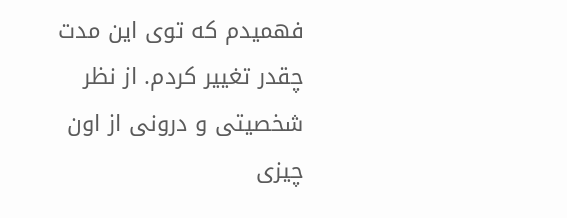فهمیدم که توی این مدت چقدر تغییر کردم. از نظر شخصیتی و درونی از اون چیزی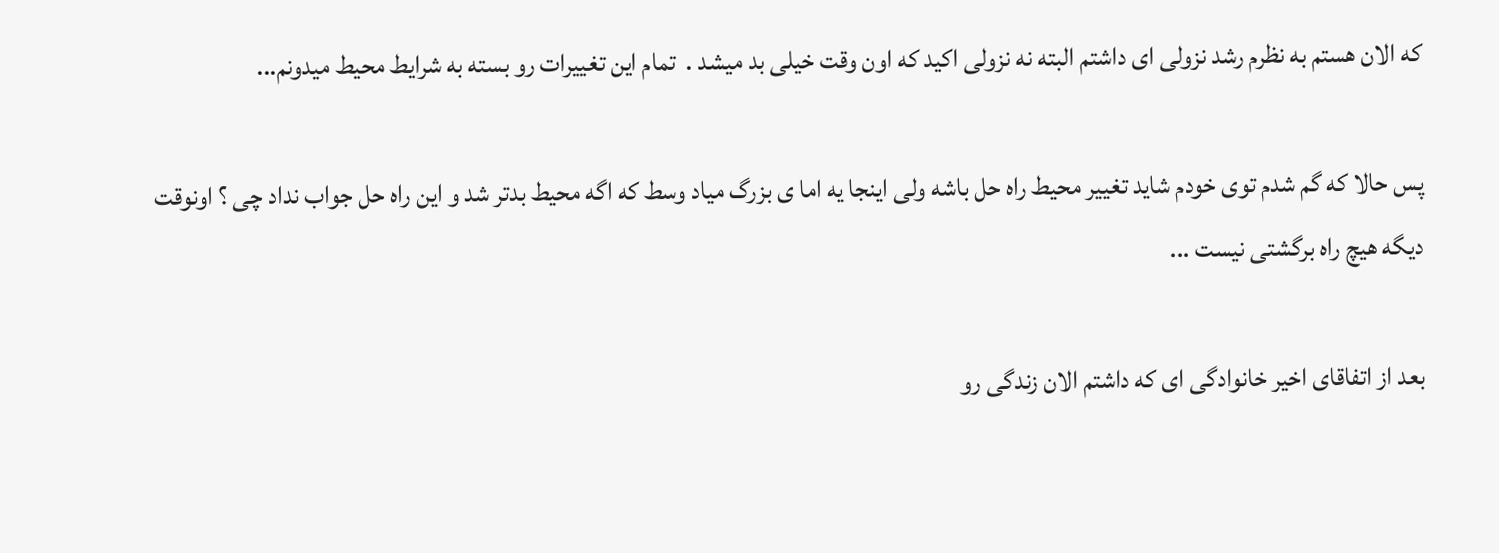که الان هستم به نظرم رشد نزولی ای داشتم البته نه نزولی اکید که اون وقت خیلی بد میشد .  تمام این تغییرات رو بسته به شرایط محیط میدونم...

پس حالا که گم شدم توی خودم شاید تغییر محیط راه حل باشه ولی اینجا یه اما ی بزرگ میاد وسط که اگه محیط بدتر شد و این راه حل جواب نداد چی ؟ اونوقت دیگه هیچ راه برگشتی نیست ...

بعد از اتفاقای اخیر خانوادگی ای که داشتم الان زندگی رو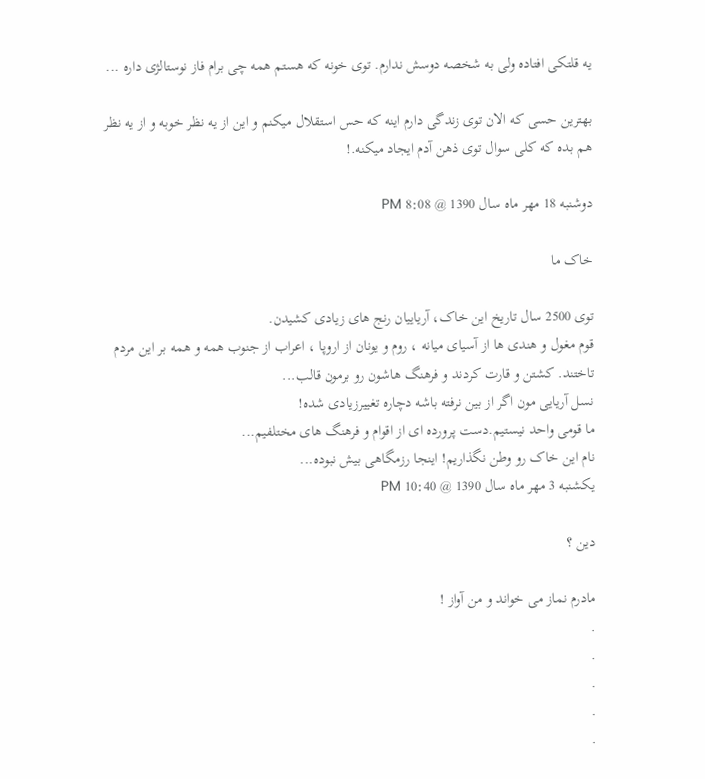یه قلتکی افتاده ولی به شخصه دوسش ندارم. توی خونه که هستم همه چی برام فاز نوستالژی داره ...

بهترین حسی که الان توی زندگی دارم اینه که حس استقلال میکنم و این از یه نظر خوبه و از یه نظر هم بده که کلی سوال توی ذهن آدم ایجاد میکنه.!

دوشنبه 18 مهر ماه سال 1390 @ 8:08 PM

خاک ما

توی 2500 سال تاریخ این خاک، آریاییان رنج های زیادی کشیدن.
قوم مغول و هندی ها از آسیای میانه ، روم و یونان از اروپا ، اعراب از جنوب همه و همه بر این مردم تاختند. کشتن و قارت کردند و فرهنگ هاشون رو برمون قالب...
نسل آریایی مون اگر از بین نرفته باشه دچاره تغییرزیادی شده‌!
ما قومی واحد نیستیم.دست پرورده ای از اقوام و فرهنگ های مختلفیم...
نام این خاک رو وطن نگذاریم! اینجا رزمگاهی بیش نبوده...
یکشنبه 3 مهر ماه سال 1390 @ 10:40 PM

دین ؟

مادرم نماز می خواند و من آواز !
.
.
.
.
.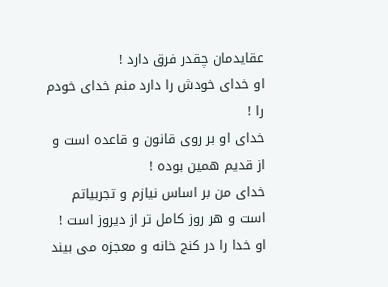عقایدمان چقدر فرق دارد !
او خدای خودش را دارد منم خدای خودم را !
خدای او بر روی قانون و قاعده است و از قدیم همین بوده !
خدای من بر اساس نیازم و تجربیاتم است و هر روز کامل تر از دیروز است !
او خدا را در کنج خانه و معجزه می بیند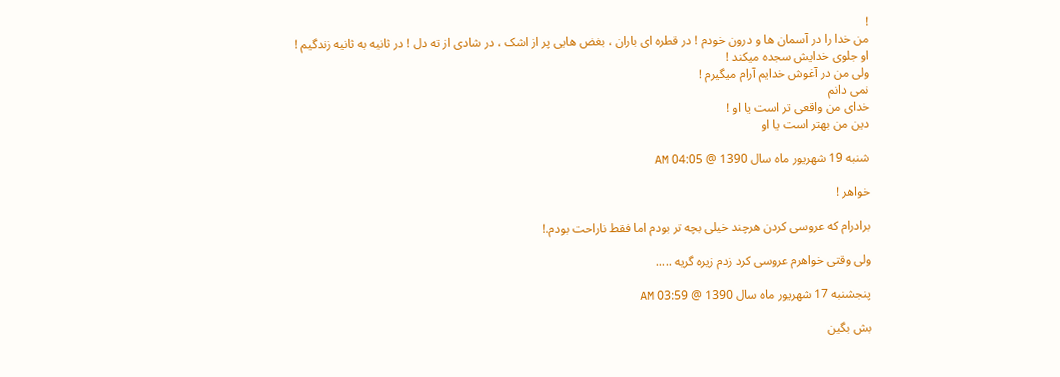!
من خدا را در آسمان ها و درون خودم ! در قطره ای باران ، بغض هایی پر از اشک ، در شادی از ته دل ! در ثانیه به ثانیه زندگیم !
او جلوی خدایش سجده میکند !
ولی من در آغوش خدایم آرام میگیرم !
نمی دانم
خدای من واقعی تر است یا او !
دین من بهتر است یا او

شنبه 19 شهریور ماه سال 1390 @ 04:05 AM

خواهر !

برادرام که عروسی کردن هرچند خیلی بچه تر بودم اما فقط ناراحت بودم.!

ولی وقتی خواهرم عروسی کرد زدم زیره گریه .....

پنجشنبه 17 شهریور ماه سال 1390 @ 03:59 AM

بش بگین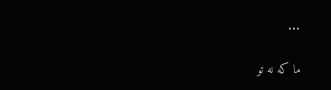...

ما که نه تو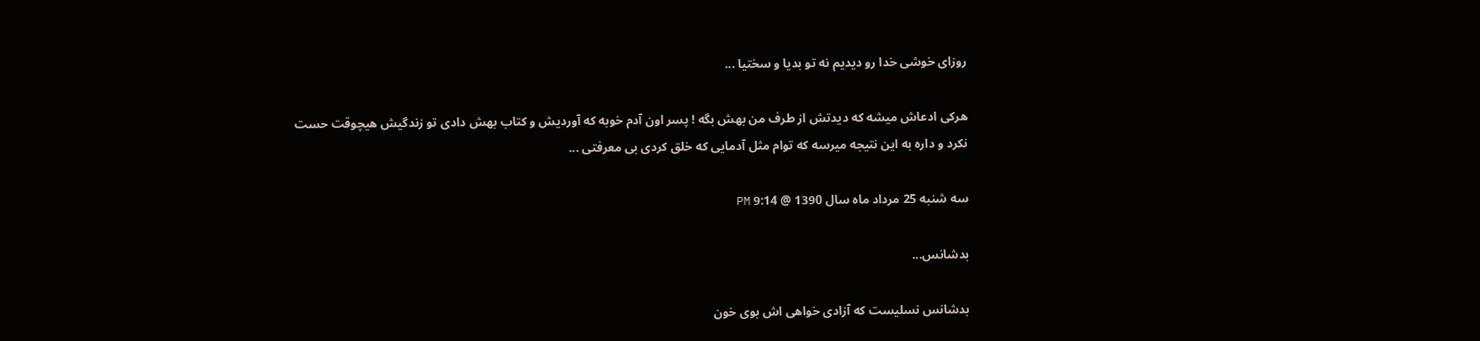روزای خوشی خدا رو دیدیم نه تو بدیا و سختیا ...

هرکی ادعاش میشه که دیدتش از طرف من بهش بگه ! پسر اون آدم خوبه که آوردیش و کتاب بهش دادی تو زندگیش هیچوقت حست نکرد و داره به این نتیجه میرسه که توام مثل آدمایی که خلق کردی بی معرفتی ...

سه شنبه 25 مرداد ماه سال 1390 @ 9:14 PM

بدشانس...

بدشانس نسلیست که آزادی خواهی اش بوی خون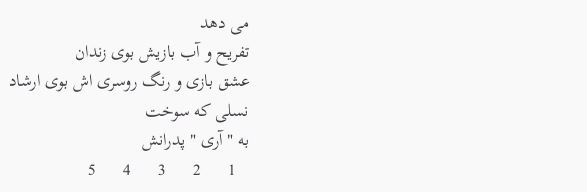می دهد
تفریح و آب بازیش بوی زندان
عشق بازی و رنگ روسری اش بوی ارشاد
نسلی که سوخت
به " آری " پدرانش
   1      2      3      4      5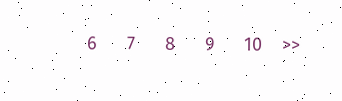6      7      8      9      10    >>